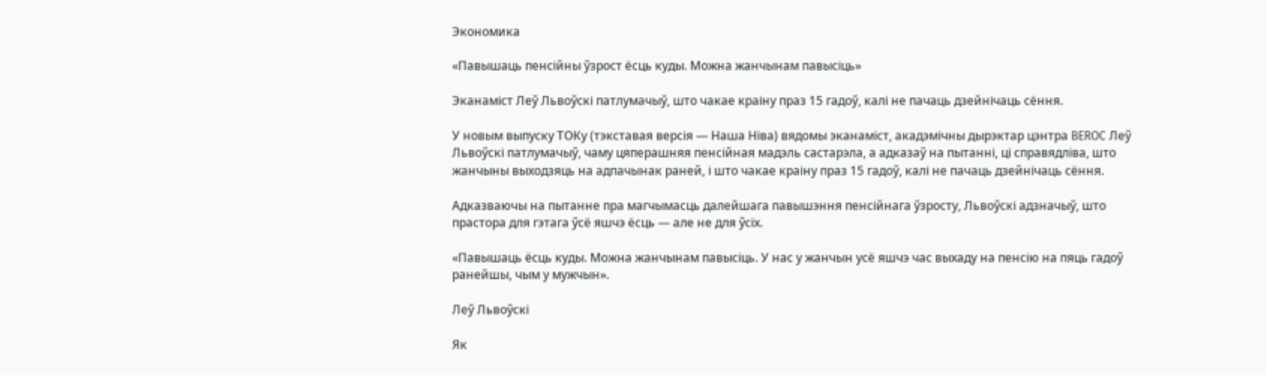Экономика

«Павышаць пенсійны ўзрост ёсць куды. Можна жанчынам павысіць»

Эканаміст Леў Львоўскі патлумачыў, што чакае краіну праз 15 гадоў, калі не пачаць дзейнічаць сёння.

У новым выпуску ТОКу (тэкставая версія — Наша Ніва) вядомы эканаміст, акадэмічны дырэктар цэнтра BEROC Леў Львоўскі патлумачыў, чаму цяперашняя пенсійная мадэль састарэла, а адказаў на пытанні, ці справядліва, што жанчыны выходзяць на адпачынак раней, і што чакае краіну праз 15 гадоў, калі не пачаць дзейнічаць сёння.

Адказваючы на пытанне пра магчымасць далейшага павышэння пенсійнага ўзросту, Львоўскі адзначыў, што прастора для гэтага ўсё яшчэ ёсць — але не для ўсіх.

«Павышаць ёсць куды. Можна жанчынам павысіць. У нас у жанчын усё яшчэ час выхаду на пенсію на пяць гадоў ранейшы, чым у мужчын».

Леў Львоўскі

Як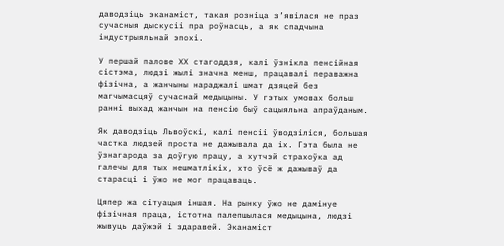даводзіць эканаміст, такая розніца з’явілася не праз сучасныя дыскусіі пра роўнасць, а як спадчына індустрыяльнай эпохі.

У першай палове ХХ стагоддзя, калі ўзнікла пенсійная сістэма, людзі жылі значна менш, працавалі пераважна фізічна, а жанчыны нараджалі шмат дзяцей без магчымасцяў сучаснай медыцыны. У гэтых умовах больш ранні выхад жанчын на пенсію быў сацыяльна апраўданым.

Як даводзіць Львоўскі, калі пенсіі ўводзіліся, большая частка людзей проста не дажывала да іх. Гэта была не ўзнагарода за доўгую працу, а хутчэй страхоўка ад галечы для тых нешматлікіх, хто ўсё ж дажываў да старасці і ўжо не мог працаваць.

Цяпер жа сітуацыя іншая. На рынку ўжо не дамінуе фізічная праца, істотна палепшылася медыцына, людзі жывуць даўжэй і здаравей. Эканаміст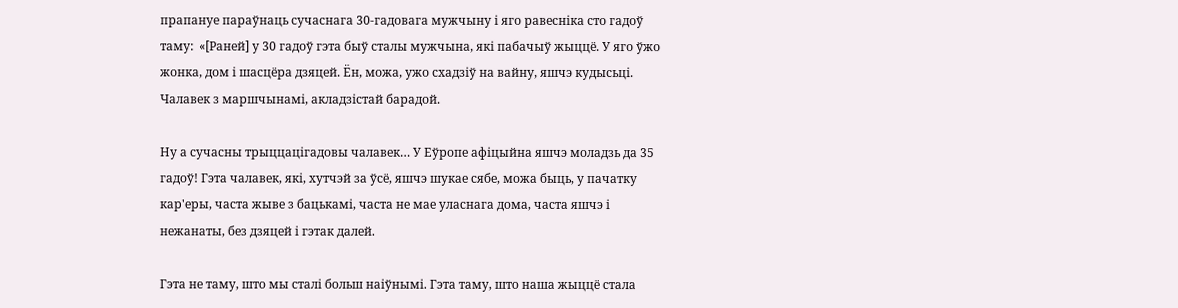прапануе параўнаць сучаснага 30‑гадовага мужчыну і яго равесніка сто гадоў таму:  «[Раней] у 30 гадоў гэта быў сталы мужчына, які пабачыў жыццё. У яго ўжо жонка, дом і шасцёра дзяцей. Ён, можа, ужо схадзіў на вайну, яшчэ кудысьці. Чалавек з маршчынамі, акладзістай барадой.

Ну а сучасны трыццацігадовы чалавек… У Еўропе афіцыйна яшчэ моладзь да 35 гадоў! Гэта чалавек, які, хутчэй за ўсё, яшчэ шукае сябе, можа быць, у пачатку кар'еры, часта жыве з бацькамі, часта не мае уласнага дома, часта яшчэ і нежанаты, без дзяцей і гэтак далей.

Гэта не таму, што мы сталі больш наіўнымі. Гэта таму, што наша жыццё стала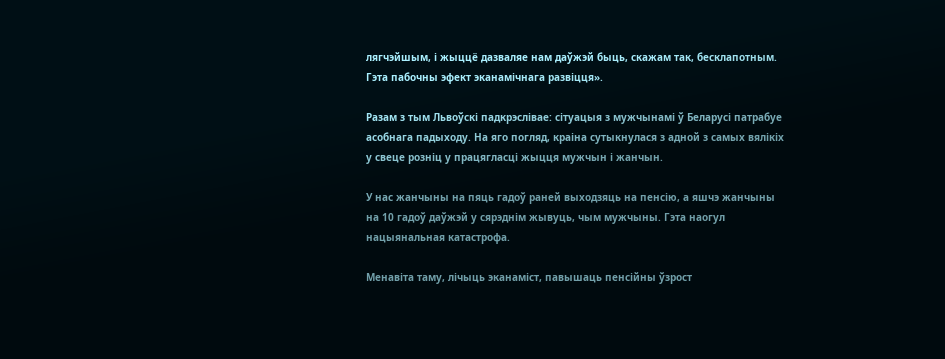лягчэйшым, і жыццё дазваляе нам даўжэй быць, скажам так, бесклапотным. Гэта пабочны эфект эканамічнага развіцця».

Разам з тым Львоўскі падкрэслівае: сітуацыя з мужчынамі ў Беларусі патрабуе асобнага падыходу. На яго погляд, краіна сутыкнулася з адной з самых вялікіх у свеце розніц у працягласці жыцця мужчын і жанчын.

У нас жанчыны на пяць гадоў раней выходзяць на пенсію, а яшчэ жанчыны на 10 гадоў даўжэй у сярэднім жывуць, чым мужчыны. Гэта наогул нацыянальная катастрофа.

Менавіта таму, лічыць эканаміст, павышаць пенсійны ўзрост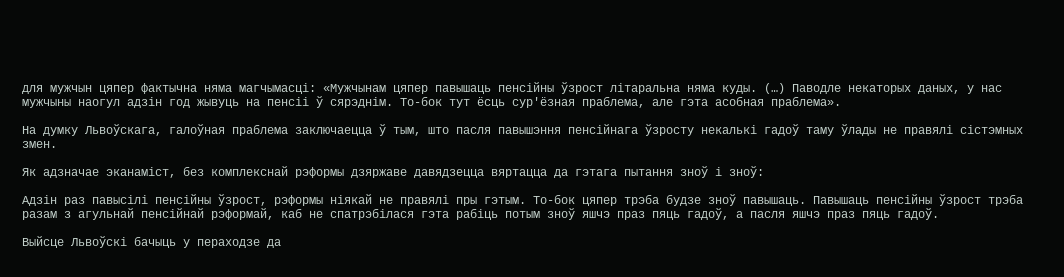для мужчын цяпер фактычна няма магчымасці: «Мужчынам цяпер павышаць пенсійны ўзрост літаральна няма куды. (…) Паводле некаторых даных, у нас мужчыны наогул адзін год жывуць на пенсіі ў сярэднім. То-бок тут ёсць сур'ёзная праблема, але гэта асобная праблема».

На думку Львоўскага, галоўная праблема заключаецца ў тым, што пасля павышэння пенсійнага ўзросту некалькі гадоў таму ўлады не правялі сістэмных змен.

Як адзначае эканаміст, без комплекснай рэформы дзяржаве давядзецца вяртацца да гэтага пытання зноў і зноў:

Адзін раз павысілі пенсійны ўзрост, рэформы ніякай не правялі пры гэтым. То-бок цяпер трэба будзе зноў павышаць. Павышаць пенсійны ўзрост трэба разам з агульнай пенсійнай рэформай, каб не спатрэбілася гэта рабіць потым зноў яшчэ праз пяць гадоў, а пасля яшчэ праз пяць гадоў.

Выйсце Львоўскі бачыць у пераходзе да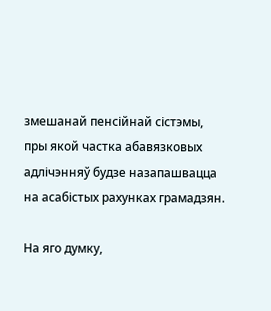змешанай пенсійнай сістэмы, пры якой частка абавязковых адлічэнняў будзе назапашвацца на асабістых рахунках грамадзян.

На яго думку,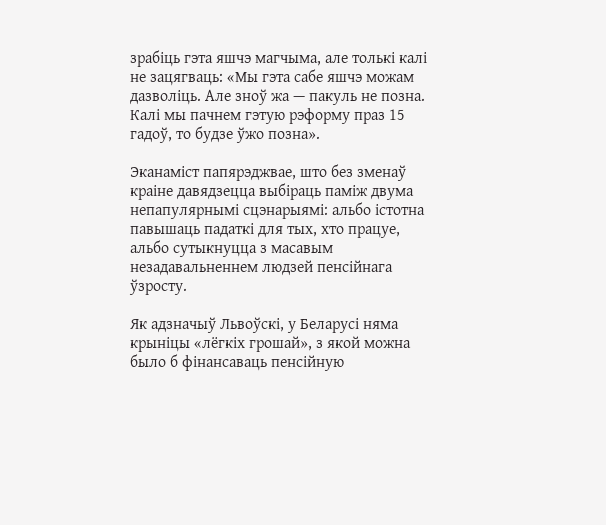зрабіць гэта яшчэ магчыма, але толькі калі не зацягваць: «Мы гэта сабе яшчэ можам дазволіць. Але зноў жа — пакуль не позна. Калі мы пачнем гэтую рэформу праз 15 гадоў, то будзе ўжо позна».

Эканаміст папярэджвае, што без зменаў краіне давядзецца выбіраць паміж двума непапулярнымі сцэнарыямі: альбо істотна павышаць падаткі для тых, хто працуе, альбо сутыкнуцца з масавым незадавальненнем людзей пенсійнага ўзросту.

Як адзначыў Львоўскі, у Беларусі няма крыніцы «лёгкіх грошай», з якой можна было б фінансаваць пенсійную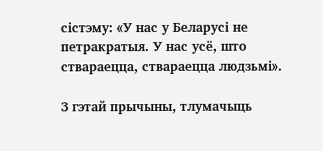сістэму: «У нас у Беларусі не петракратыя. У нас усё, што ствараецца, ствараецца людзьмі».

З гэтай прычыны, тлумачыць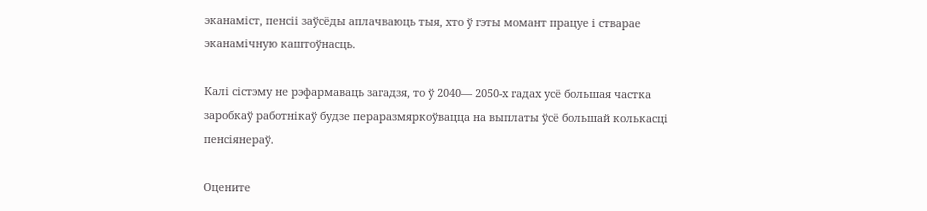эканаміст, пенсіі заўсёды аплачваюць тыя, хто ў гэты момант працуе і стварае эканамічную каштоўнасць.

Калі сістэму не рэфармаваць загадзя, то ў 2040— 2050‑х гадах усё большая частка заробкаў работнікаў будзе пераразмяркоўвацца на выплаты ўсё большай колькасці пенсіянераў.

Оцените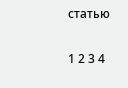статью

1 2 3 4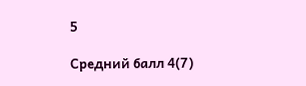5

Средний балл 4(7)